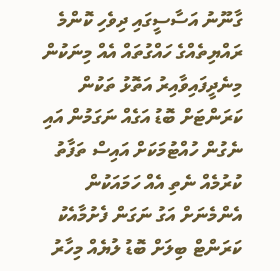ގާނޫނު އަސާސީގައި ދިވެހި ކޮންމެ ރައްޔިތެއްގެ ހައްގުތައް އެއް މިނަކުން މިނެދީފައިވާއިރު އަތޮޅު ތަކުން ކަރަންޓަށް ބޮޑު އަގެއް ނަގަމުން އައި ނެގުން ހުއްޓުމަކަށް އައިސް ތަފާތު ކުރުމެއް ނެތި އެއް ހަމައަކުން އެންމެނަށް އަގު ނަގަން ފެށުމާއެކު ކަރަންޓް ބިލަށް ބޮޑު ލުޔެއް މިހާރު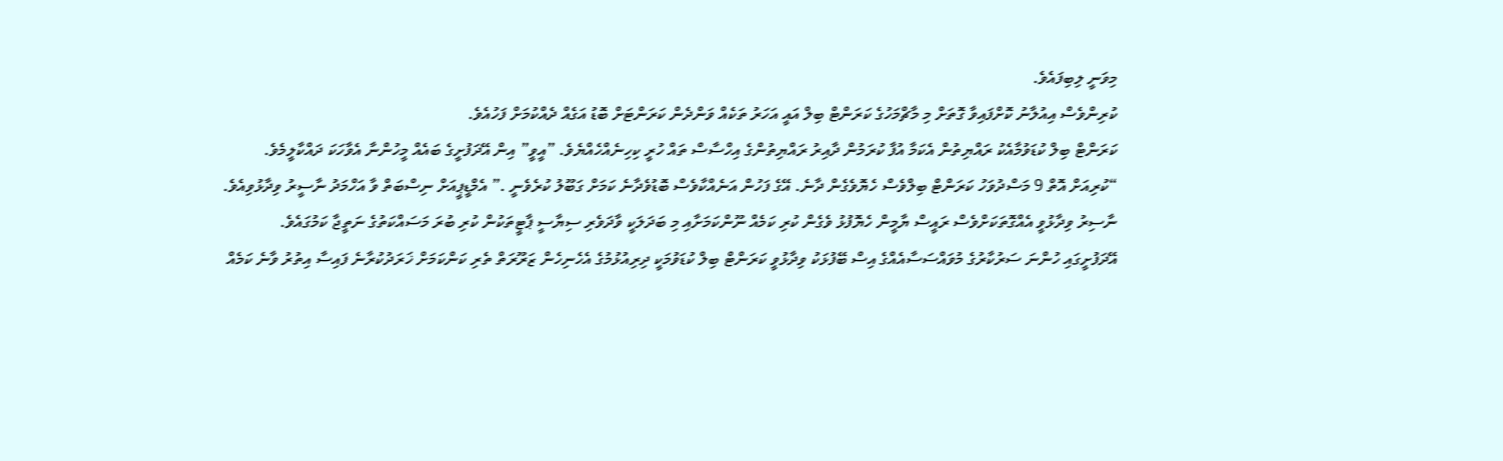މިވަނީ ލިބިފައެވެ.
ކުރިންވެސް އިއުލާނު ކޮށްފައިވާ ގޮތަށް މި މާޗްމަހުގެ ކަރަންޓް ބިލް އައީ އަހަރު ތަކެއް ވަންދެން ކަރަންޓަށް ބޮޑު އަގެއް ދެއްކުމަށް ފަހުއެވެ.
ކަރަންޓް ބިލް ކުޑަވުމާއެކު ރައްޔިތުން އެކަމާ އުފާ ކުރަމުން ދާއިރު ރައްޔިތުންގެ އިހްސާސް ތައް ހުރީ ކިހިނެއްހެއްޔެވެ. ”އީވީ” އިން އޭދަފުށީގެ ބައެއް މީހުންނާ އެވާހަކަ ދައްކާލީމެވެ.
“ކުރިއަށް އޮތް 9 މަސްދުވަހު ކަރަންޓް ބިލްވެސް ހެޔޮވެގެން ދާނެ. އޭގެ ފަހުން އަނެއްކާވެސް ބޮޑުވެދާނެ ކަމަށް ގަބޫލު ކުރެވެނީ .” އެމްޑީޕީއަށް ނިސްބަތް ވާ އަހްމަދު ނާސީރު ވިދާޅުވިއެވެ.
ނާސިރު ވިދާޅުވީ އެއްގޮތަކަށްވެސް ރައީސް ޔާމީން ހެޔޮފުޅު ވެގެން ކުރި ކަމެއް ނޫންކަމަށާއި މި ބަދަލަކީ ވާދަވެރި ސިޔާސީ ޕާޓީތަކުން ކުރި ބުރަ މަސައްކަތުގެ ނަތީޖާ ކަމުގައެވެ.
އޭދަފުށީގައި ހުންނަ ސަރުކާރުގެ މުވައްސަސާއެއްގެ އިސް ބޭފުޅަކު ވިދާޅުވީ ކަރަންޓް ބިލް ކުޑަވުމަކީ ދިރިއުޅުމުގެ އެހެނިހެން ޒަރޫރަތް ތެރި ކަންކަމަށް ޚަރަދުކުރާނެ ފައިސާ އިތުރު ވާނެ ކަމެއް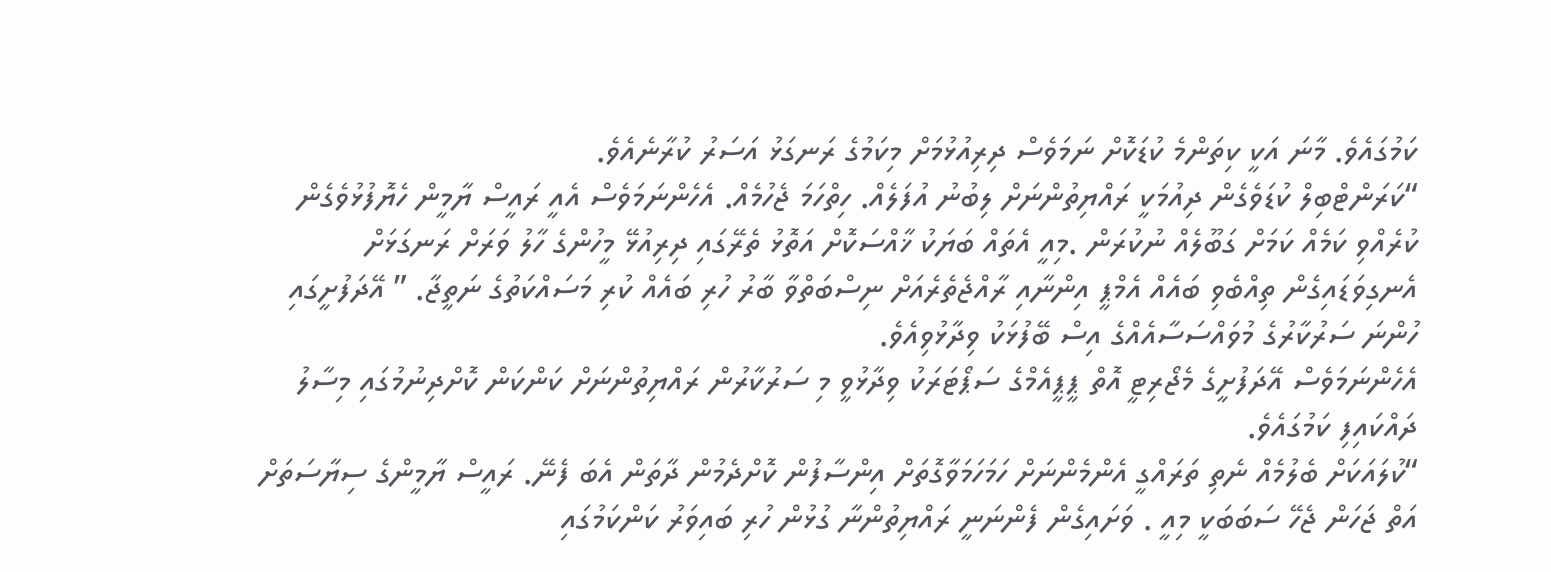ކަމުގައެވެ. މާނަ އަކީ ކިތަންމެ ކުޑަކޮށް ނަމަވެސް ދިރިއުޅުމަށް މިކަމުގެ ރަނގަޅު އަސަރު ކުރާނެއެވެ.
“ކަރަންޓްބިލް ކުޑަވެގެން ދިއުމަކީ ރައްޔިތުންނަށް ލިބުނު އުފަލެއް. ހިތްހަމަ ޖެހުމެއް. އެހެންނަމަވެސް އެއީ ރައީސް ޔާމީން ހެޔޮފުޅުވެގެން ކުރެއްވި ކަމެއް ކަމަށް ގަބޫލެއް ނުކުރަން .މިއީ އެތައް ބަޔަކު ޚާއްސަކޮށް އަތޮޅު ތެރޭގައި ދިރިއުޅޭ މީހުންގެ ހާލު ވަރަށް ރަނގަޅަށް އެނގިވަޑައިގެން ތިއްބެވި ބައެއް އެމްޕީ އިންނާއި ރާއްޖެތެރެއަށް ނިސްބަތްވާ ބާރު ހުރި ބައެއް ކުރި މަސައްކަތުގެ ނަތީޖާ. ” އޭދަފުށީގައި ހުންނަ ސަރުކާރުގެ މުވައްސަސާއެއްގެ އިސް ބޭފުޅަކު ވިދާޅުވިއެވެ.
އެހެންނަމަވެސް އޭދަފުށީގެ މެޖޯރިޓީ އޮތް ޕީޕީއެމްގެ ސަޕޯޓަރަކު ވިދާޅުވީ މި ސަރުކާރުން ރައްޔިތުންނަށް ކަންކަން ކޮށްދިނުމުގައި މިސާލު ދައްކައިފި ކަމުގައެވެ.
“ކުލައަކަށް ބެލުމެއް ނެތި ތަރައްގީ އެންމެންނަށް ހަމަހަމަވާގޮތަށް އިންސާފުން ކޮށްދެމުން ދާތަން އެބަ ފެނޭ. ރައީސް ޔާމީންގެ ސިޔާސަތަށް އަތް ޖަހަން ޖެހޭ ސަބަބަކީ މިއީ . ވަށައިގެން ފެންނަނީ ރައްޔިތުންނާ ގުޅުން ހުރި ބައިވަރު ކަންކަމުގައި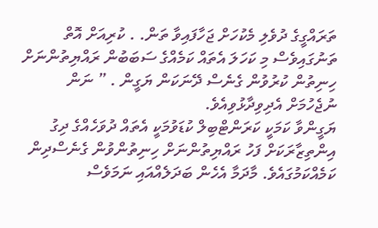ތަރައްގީގެ ދުވެލި މެކުހަށް ޖަހާފައިވާ ތަން. . ކުރިއަށް އޮތް ތަނުގައިވެސް މި ކަހަލަ އެތައް ކަމެއްގެ ސަބަބުން ރައްޔިތުންނަށް ހިނިތުން ކުރުވުން ގެނެސް ދޭނަކަން ޔަގީން . ” ނަން ނުޖެހުމަށް އެދިވިދާޅުވިއެވެ.
ޔަގީންވާ ކަމަކީ ކަރަންޓްބިލް ކުޑަވުމަކީ އެތައް ދުވަހެއްގެ ދިގު އިންތިޒާރަކަށް ފަހު ރައްޔިތުންނަށް ހިނިތުންވުން ގެނެސްދިން ކަމެއްކަމުގައެވެ. މާދަމާ އެހެން ބަދަލެއްއައި ނަމަވެސް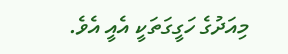މިއަދުގެ ހަގީގަތަކީ އެއީ އެވެ.